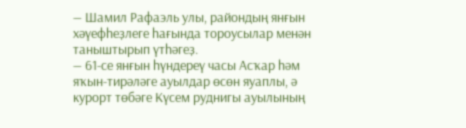— Шамил Рафаэль улы, райондың янғын хәүефһеҙлеге һағында тороусылар менән таныштырып үтһәгеҙ.
— 61-се янғын һүндереү часы Асҡар һәм яҡын-тирәләге ауылдар өсөн яуаплы, ә курорт төбәге Күсем руднигы ауылының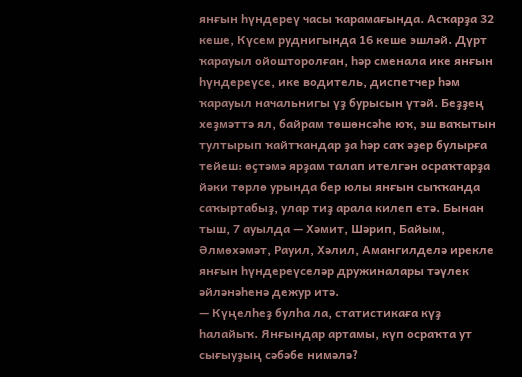янғын һүндереү часы ҡарамағында. Асҡарҙа 32 кеше, Күсем руднигында 16 кеше эшләй. Дүрт ҡарауыл ойошторолған, һәр сменала ике янғын һүндереүсе, ике водитель, диспетчер һәм ҡарауыл начальнигы үҙ бурысын үтәй. Беҙҙең хеҙмәттә ял, байрам төшөнсәһе юҡ, эш ваҡытын тултырып ҡайтҡандар ҙа һәр саҡ әҙер булырға тейеш: өҫтәмә ярҙам талап ителгән осраҡтарҙа йәки төрлө урында бер юлы янғын сыҡҡанда саҡыртабыҙ, улар тиҙ арала килеп етә. Бынан тыш, 7 ауылда — Хәмит, Шәрип, Байым, Әлмөхәмәт, Рауил, Хәлил, Амангилделә ирекле янғын һүндереүселәр дружиналары тәүлек әйләнәһенә дежур итә.
— Күңелһеҙ булһа ла, статистикаға күҙ һалайыҡ. Янғындар артамы, күп осраҡта ут сығыуҙың сәбәбе нимәлә?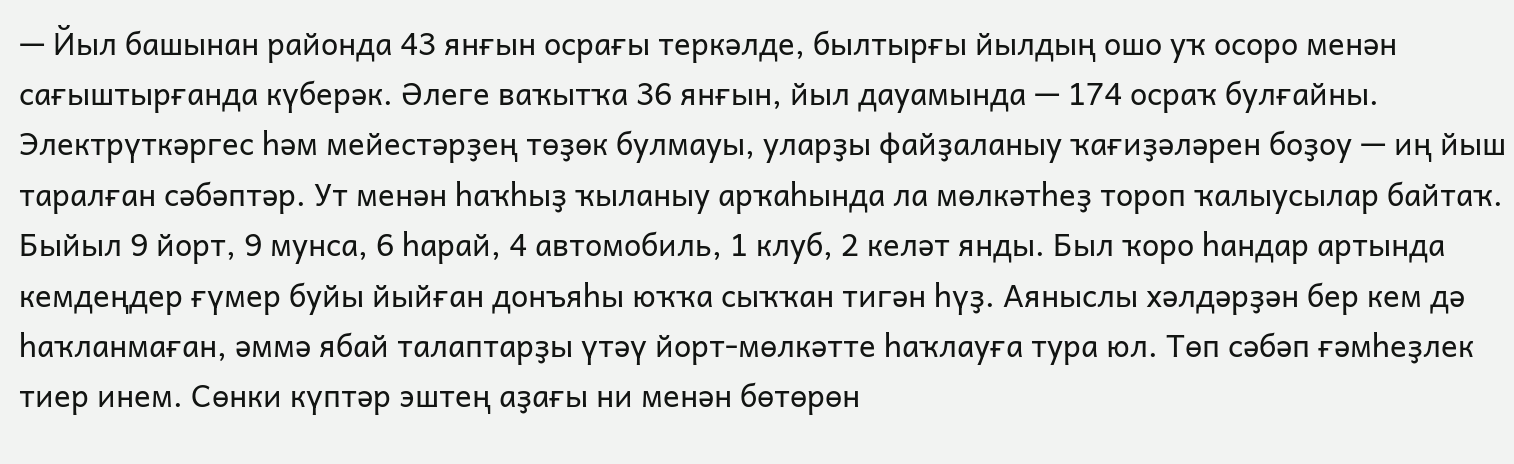— Йыл башынан районда 43 янғын осрағы теркәлде, былтырғы йылдың ошо уҡ осоро менән сағыштырғанда күберәк. Әлеге ваҡытҡа 36 янғын, йыл дауамында — 174 осраҡ булғайны. Электрүткәргес һәм мейестәрҙең төҙөк булмауы, уларҙы файҙаланыу ҡағиҙәләрен боҙоу — иң йыш таралған сәбәптәр. Ут менән һаҡһыҙ ҡыланыу арҡаһында ла мөлкәтһеҙ тороп ҡалыусылар байтаҡ. Быйыл 9 йорт, 9 мунса, 6 һарай, 4 автомобиль, 1 клуб, 2 келәт янды. Был ҡоро һандар артында кемдеңдер ғүмер буйы йыйған донъяһы юҡҡа сыҡҡан тигән һүҙ. Аяныслы хәлдәрҙән бер кем дә һаҡланмаған, әммә ябай талаптарҙы үтәү йорт-мөлкәтте һаҡлауға тура юл. Төп сәбәп ғәмһеҙлек тиер инем. Сөнки күптәр эштең аҙағы ни менән бөтөрөн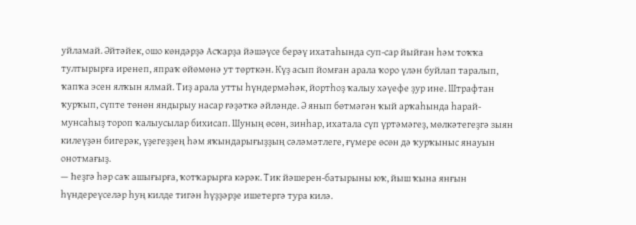уйламай. Әйтәйек, ошо көндәрҙә Асҡарҙа йәшәүсе берәү ихатаһында суп-сар йыйған һәм тоҡҡа тултырырға иренеп, япраҡ өйөмөнә ут төрткән. Күҙ асып йомған арала ҡоро үлән буйлап таралып, ҡапҡа эсен ялҡын ялмай. Тиҙ арала утты һүндермәһәк, йортһоҙ ҡалыу хәүефе ҙур ине. Штрафтан ҡурҡып, сүпте төнөн яндырыу насар ғәҙәткә әйләнде. Ә янып бөтмәгән ҡый арҡаһында һарай-мунсаһыҙ тороп ҡалыусылар бихисап. Шуның өсөн, зинһар, ихатала сүп үртәмәгеҙ, мөлкәтегеҙгә зыян килеүҙән бигерәк, үҙегеҙҙең һәм яҡындарығыҙҙың сәләмәтлеге, ғүмере өсөн дә ҡурҡыныс янауын онотмағыҙ.
— Һеҙгә һәр саҡ ашығырға, ҡотҡарырға кәрәк. Тик йәшерен-батырыны юҡ, йыш ҡына янғын һүндереүселәр һуң килде тигән һүҙҙәрҙе ишетергә тура килә.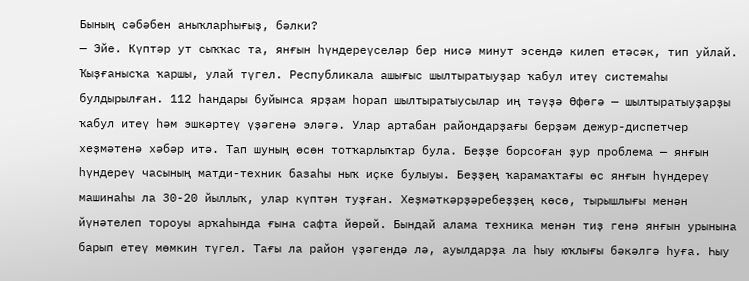Бының сәбәбен аныҡларһығыҙ, бәлки?
— Эйе. Күптәр ут сыҡҡас та, янғын һүндереүселәр бер нисә минут эсендә килеп етәсәк, тип уйлай. Ҡыҙғанысҡа ҡаршы, улай түгел. Республикала ашығыс шылтыратыуҙар ҡабул итеү системаһы булдырылған. 112 һандары буйынса ярҙам һорап шылтыратыусылар иң тәүҙә Өфөгә — шылтыратыуҙарҙы ҡабул итеү һәм эшкәртеү үҙәгенә эләгә. Улар артабан райондарҙағы берҙәм дежур-диспетчер хеҙмәтенә хәбәр итә. Тап шуның өсөн тотҡарлыҡтар була. Беҙҙе борсоған ҙур проблема — янғын һүндереү часының матди-техник базаһы ныҡ иҫке булыуы. Беҙҙең ҡарамаҡтағы өс янғын һүндереү машинаһы ла 30-20 йыллыҡ, улар күптән туҙған. Хеҙмәткәрҙәребеҙҙең көсө, тырышлығы менән йүнәтелеп тороуы арҡаһында ғына сафта йөрөй. Бындай алама техника менән тиҙ генә янғын урынына барып етеү мөмкин түгел. Тағы ла район үҙәгендә лә, ауылдарҙа ла һыу юҡлығы бәкәлгә һуға. Һыу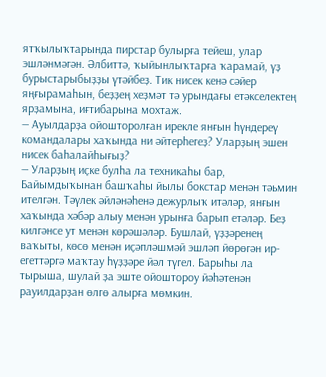ятҡылыҡтарында пирстар булырға тейеш, улар эшләнмәгән. Әлбиттә, ҡыйынлыҡтарға ҡарамай, үҙ бурыстарыбыҙҙы үтәйбеҙ. Тик нисек кенә сәйер яңғырамаһын, беҙҙең хеҙмәт тә урындағы етәкселектең ярҙамына, иғтибарына мохтаж.
— Ауылдарҙа ойошторолған ирекле янғын һүндереү командалары хаҡында ни әйтерһегеҙ? Уларҙың эшен нисек баһалайһығыҙ?
— Уларҙың иҫке булһа ла техникаһы бар, Байымдыҡынан башҡаһы йылы бокстар менән тәьмин ителгән. Тәүлек әйләнәһенә дежурлыҡ итәләр, янғын хаҡында хәбәр алыу менән урынға барып етәләр. Беҙ килгәнсе ут менән көрәшәләр. Бушлай, үҙҙәренең ваҡыты, көсө менән иҫәпләшмәй эшләп йөрөгән ир-егеттәргә маҡтау һүҙҙәре йәл түгел. Барыһы ла тырыша, шулай ҙа эште ойоштороу йәһәтенән рауилдарҙан өлгө алырға мөмкин.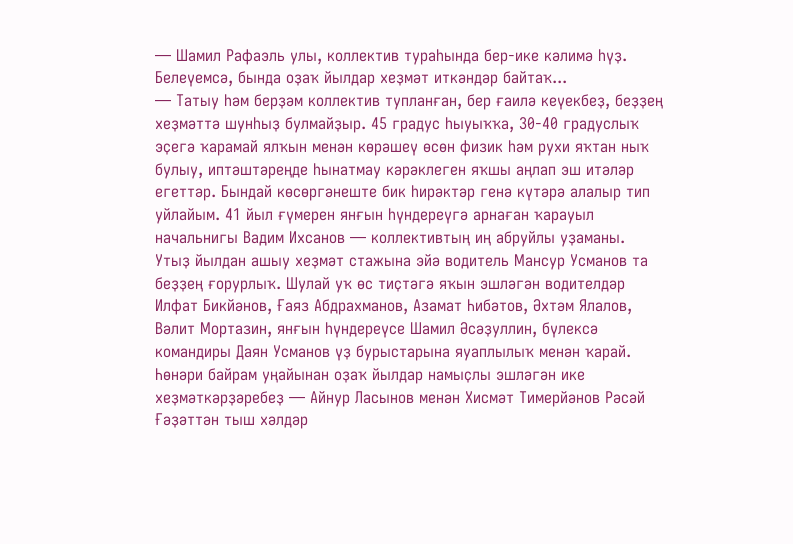— Шамил Рафаэль улы, коллектив тураһында бер-ике кәлимә һүҙ. Белеүемсә, бында оҙаҡ йылдар хеҙмәт иткәндәр байтаҡ...
— Татыу һәм берҙәм коллектив тупланған, бер ғаилә кеүекбеҙ, беҙҙең хеҙмәттә шунһыҙ булмайҙыр. 45 градус һыуыҡҡа, 30-40 градуслыҡ эҫегә ҡарамай ялҡын менән көрәшеү өсөн физик һәм рухи яҡтан ныҡ булыу, иптәштәреңде һынатмау кәрәклеген яҡшы аңлап эш итәләр егеттәр. Бындай көсөргәнеште бик һирәктәр генә күтәрә алалыр тип уйлайым. 41 йыл ғүмерен янғын һүндереүгә арнаған ҡарауыл начальнигы Вадим Ихсанов — коллективтың иң абруйлы уҙаманы. Утыҙ йылдан ашыу хеҙмәт стажына эйә водитель Мансур Усманов та беҙҙең ғорурлыҡ. Шулай уҡ өс тиҫтәгә яҡын эшләгән водителдәр Илфат Бикйәнов, Ғаяз Абдрахманов, Азамат Һибәтов, Әхтәм Ялалов, Вәлит Мортазин, янғын һүндереүсе Шамил Әсәҙуллин, бүлексә командиры Даян Усманов үҙ бурыстарына яуаплылыҡ менән ҡарай. Һөнәри байрам уңайынан оҙаҡ йылдар намыҫлы эшләгән ике хеҙмәткәрҙәребеҙ — Айнур Ласынов менән Хисмәт Тимерйәнов Рәсәй Ғәҙәттән тыш хәлдәр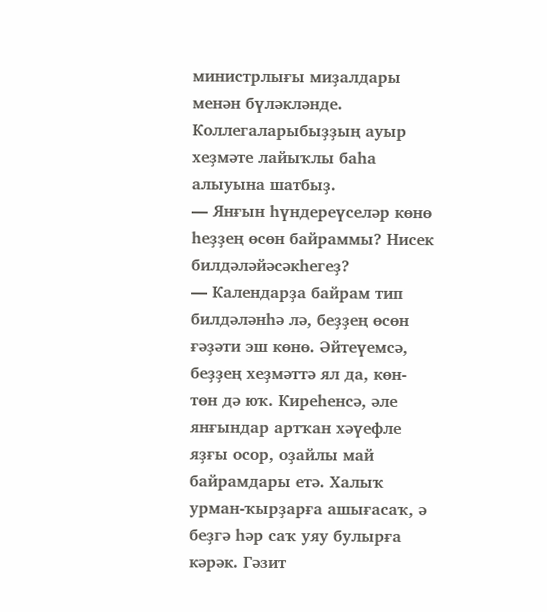министрлығы миҙалдары менән бүләкләнде. Коллегаларыбыҙҙың ауыр хеҙмәте лайыҡлы баһа алыуына шатбыҙ.
— Янғын һүндереүселәр көнө һеҙҙең өсөн байраммы? Нисек билдәләйәсәкһегеҙ?
— Календарҙа байрам тип билдәләнһә лә, беҙҙең өсөн ғәҙәти эш көнө. Әйтеүемсә, беҙҙең хеҙмәттә ял да, көн-төн дә юҡ. Киреһенсә, әле янғындар артҡан хәүефле яҙғы осор, оҙайлы май байрамдары етә. Халыҡ урман-ҡырҙарға ашығасаҡ, ә беҙгә һәр саҡ уяу булырға кәрәк. Гәзит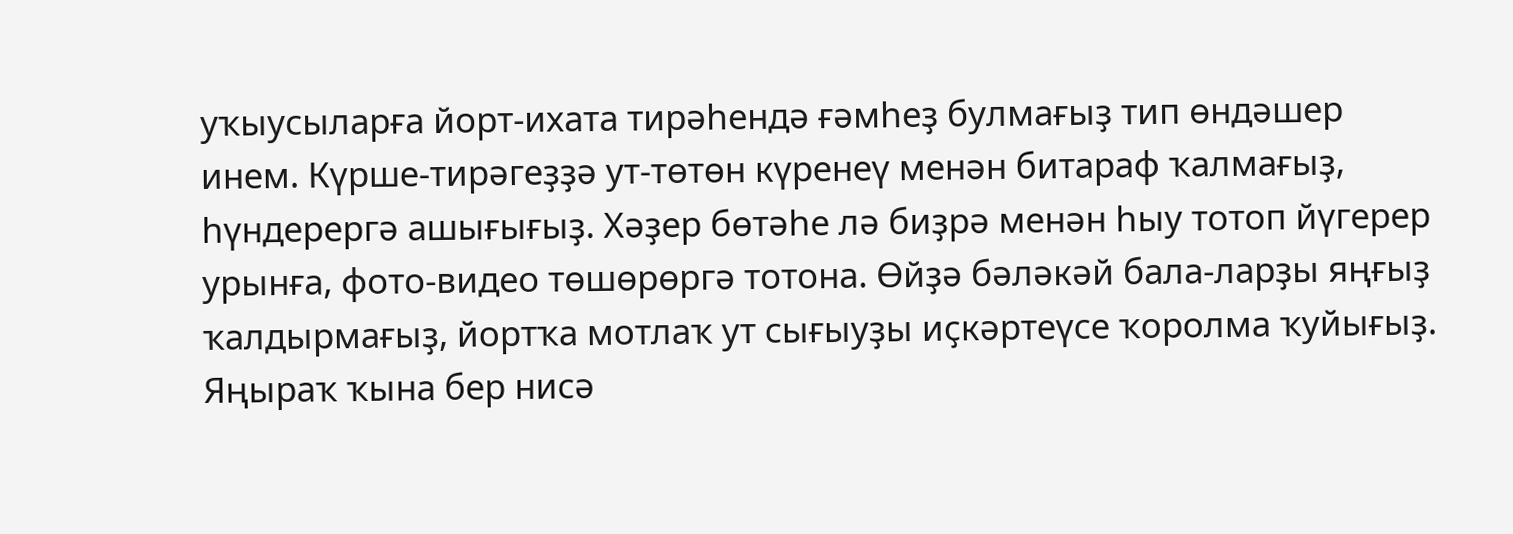уҡыусыларға йорт-ихата тирәһендә ғәмһеҙ булмағыҙ тип өндәшер инем. Күрше-тирәгеҙҙә ут-төтөн күренеү менән битараф ҡалмағыҙ, һүндерергә ашығығыҙ. Хәҙер бөтәһе лә биҙрә менән һыу тотоп йүгерер урынға, фото-видео төшөрөргә тотона. Өйҙә бәләкәй бала-ларҙы яңғыҙ ҡалдырмағыҙ, йортҡа мотлаҡ ут сығыуҙы иҫкәртеүсе ҡоролма ҡуйығыҙ. Яңыраҡ ҡына бер нисә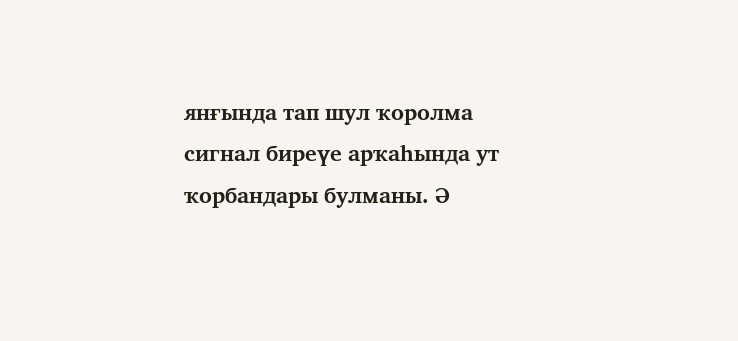янғында тап шул ҡоролма сигнал биреүе арҡаһында ут ҡорбандары булманы. Ә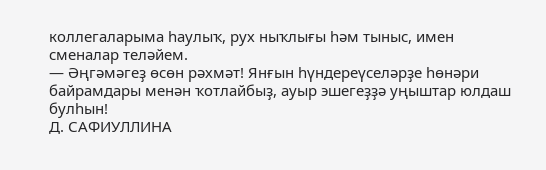коллегаларыма һаулыҡ, рух ныҡлығы һәм тыныс, имен сменалар теләйем.
— Әңгәмәгеҙ өсөн рәхмәт! Янғын һүндереүселәрҙе һөнәри байрамдары менән ҡотлайбыҙ, ауыр эшегеҙҙә уңыштар юлдаш булһын!
Д. САФИУЛЛИНА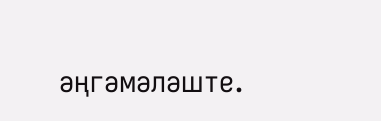әңгәмәләште.